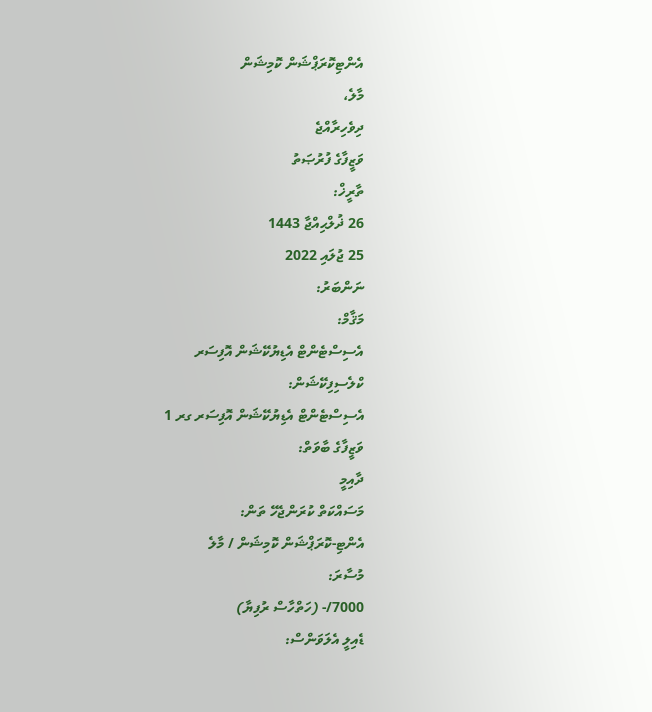އެންޓިކޮރަޕްޝަން ކޮމިޝަން
މާލެ،
ދިވެހިރާއްޖެ
ވަޒީފާގެ ފުރުޞަތު
ތާރީޚް:
26 ޛުލްޙިއްޖާ 1443
25 ޖުލައި 2022
ނަންބަރު:
މަޤާމް:
އެސިސްޓެންޓް އެޑިޔުކޭޝަން އޮފިސަރ
ކްލެސިފިކޭޝަން:
އެސިސްޓެންޓް އެޑިޔުކޭޝަން އޮފިސަރ ގރ 1
ވަޒީފާގެ ބާވަތް:
ދާއިމީ
މަސައްކަތް ކުރަންޖެހޭ ތަން:
އެންޓި-ކޮރަޕްޝަން ކޮމިޝަން / މާލެ
މުސާރަ:
7000/- (ހަތްހާސް ރުފިޔާ)
ޑެއިލީ އެލަވަންސް: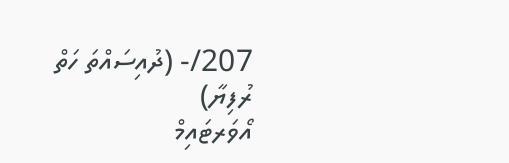207/- (ދުއިސައްތަ ހަތް ރުފިޔާ)
އޯވަރޓައިމް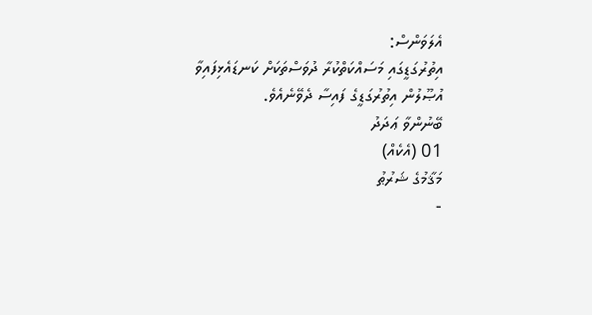އެލަވަންސް:
އިތުރުގަޑީގައި މަސައްކަތްކުރާ ދުވަސްތަކަށް ކަނޑައެޅިފައިވާ އުޞޫލުން އިތުރުގަޑީގެ ފައިސާ ދެވޭނެއެވެ.
ބޭނުންވާ ޢަދަދު
01 (އެކެއް)
މަޤާމުގެ ޝަރުޠު
-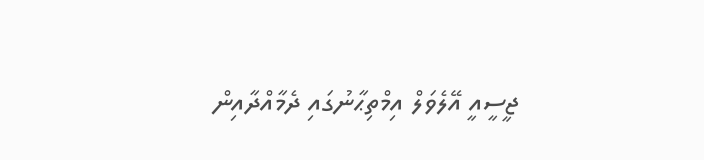ޖީސީއީ އޭލެވަލް އިމްތިޙާނުގައި ދެމާއްދާއިން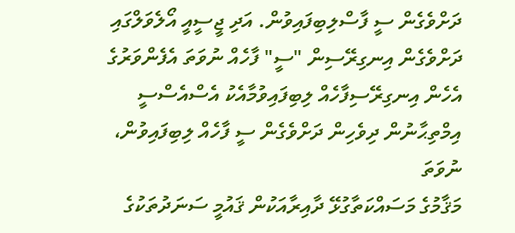ދަށްވެގެން ސީ ފާސްލިބިފައިވުން. އަދި ޖީސީއީ އޯލެވަލްގައި ދަށްވެގެން އިނގިރޭސިން "ސީ" ފާހެއް ނުވަތަ އެފެންވަރުގެ އެހެން އިނގިރޭސިފާހެއް ލިބިފައިވުމާއެކު އެސްއެސްސީ އިމްތިޙާނުން ދިވެހިން ދަށްވެގެން ސީ ފާހެއް ލިބިފައިވުން، ނުވަތަ
މަޤާމުގެ މަސައްކަތާގުޅޭ ދާއިރާއަކުން ޤައުމީ ސަނަދުތަކުގެ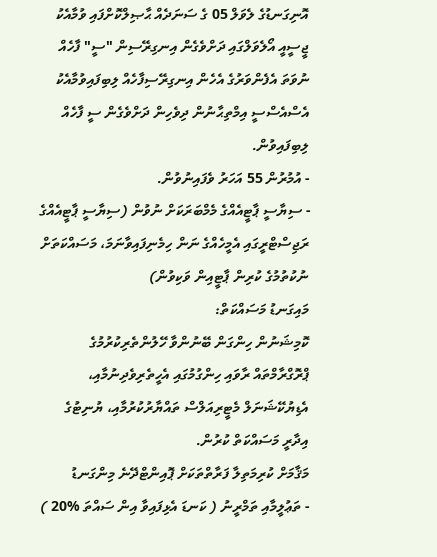އޮނިގަނޑުގެ ލެވަލް 05 ގެ ސަނަދެއް ޙާޞިލްކޮށްފައި ވުމާއެކު ޖީސީއީ އޯލެވަލްގައި ދަށްވެގެން އިނގިރޭސިން "ސީ" ފާހެއް ނުވަތަ އެފެންވަރުގެ އެހެން އިނގިރޭސިފާހެއް ލިބިފައިވުމާއެކު އެސްއެސްސީ އިމްތިޙާނުން ދިވެހިން ދަށްވެގެން ސީ ފާހެއް ލިބިފައިވުން.
- އުމުރުން 55 އަހަރު ވެފައިނުވުން.
- ސިޔާސީ ޕާޓީއެއްގެ މެމްބަރަކަށް ނުވުން (ސިޔާސީ ޕާޓީއެއްގެ ރަޖިސްޓްރީގައި އެމީހެއްގެ ނަން ހިމެނިފައިވާނަމަ، މަސައްކަތަށް ނުކުތުމުގެ ކުރިން ޕާޓީއިން ވަކިވުން)
މައިގަނޑު މަސައްކަތް:
ކޮމިޝަނުން ހިންގަން ބޭނުންވާ ހޭލުންތެރިކުރުމުގެ ޕްރޮގްރާމްތައް ރާވައި ހިންގުމުގައި އެހީތެރިވެދިނުމާއި، އެޑިޔުކޭޝަނަލް މެޓީރިއަލްސް ތައްޔާރުކުރުމާއި، ޔުނިޓުގެ އިދާރީ މަސައްކަތް ކުރުން.
މަޤާމަށް ކުރިމަތިލާ ފަރާތްތަކަށް ޕޮއިންޓްދޭނެ މިންގަނޑު
- ތަޢުލީމާއި ތަމްރީނު ( ކަނޑަ އެޅިފައިވާ އިން ސައްތަ %20 )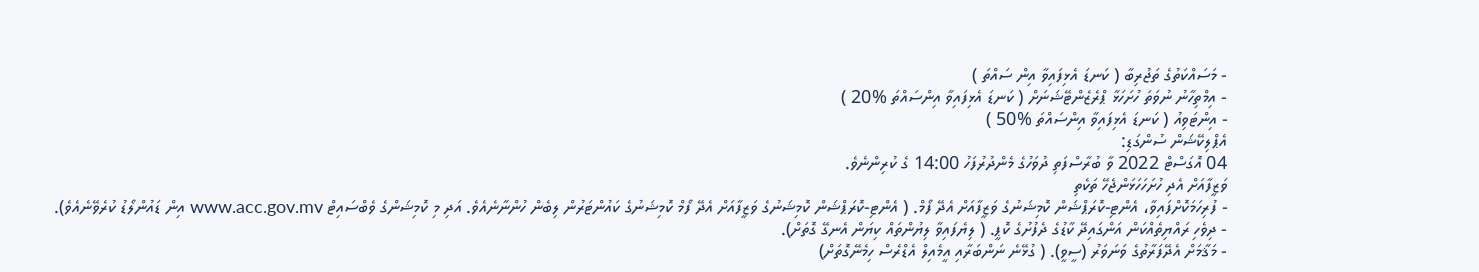- މަސައްކަތުގެ ތަޖުރިބާ ( ކަނޑަ އެޅިފައިވާ އިން ސައްތަ )
- އިމްތިހާނު ނުވަތަ ހުށަހަޅާ ޕްރެޒެންޓޭޝަނަށް ( ކަނޑަ އެޅިފައިވާ އިންސައްތަ %20 )
- އިންޓަވިއު ( ކަނޑަ އެޅިފައިވާ އިންސައްތަ %50 )
އެޕްލިކޭޝަން ސުންގަޑި:
04 އޮގަސްޓް 2022 ވާ ބުރާސްފަތި ދުވަހުގެ މެންދުރުފަހު 14:00 ގެ ކުރިންނެވެ.
ވަޒީފާއަށް އެދި ހުށަހަހަޅަންޖެހޭ ތަކެތި
- ފުރިހަމަކޮށްފައިވާ، އެންޓި-ކޮރަޕްޝަން ކޮމިޝަނުގެ ވަޒީފާއަށް އެދޭ ފޯމް. ( އެންޓި-ކޮރަޕްޝަން ކޮމިޝަނުގެ ވަޒީފާއަށް އެދޭ ފޯމް ކޮމިޝަނުގެ ކައުންޓަރުން ލިބެން ހުންނާނެއެވެ. އަދި މި ކޮމިޝަންގެ ވެބްސައިޓް www.acc.gov.mv އިން ޑައުންލޯޑު ކުރެވޭނެއެވެ).
- ދިވެހި ރައްޔިތެއްކަން އަންގައިދޭ ކާޑުގެ ދެފުށުގެ ކޮޕީ. ( ލިޔެފައިވާ ލިޔުންތައް ކިޔަން އެނގޭ ގޮތަށް).
- މަޤާމަށް އެދޭފަރާތުގެ ވަނަވަރު (ސީވީ). ( ގުޅޭނެ ނަންބަރާއި އީމެއިލް އެޑްރެސް ހިމެނޭގޮތަށް)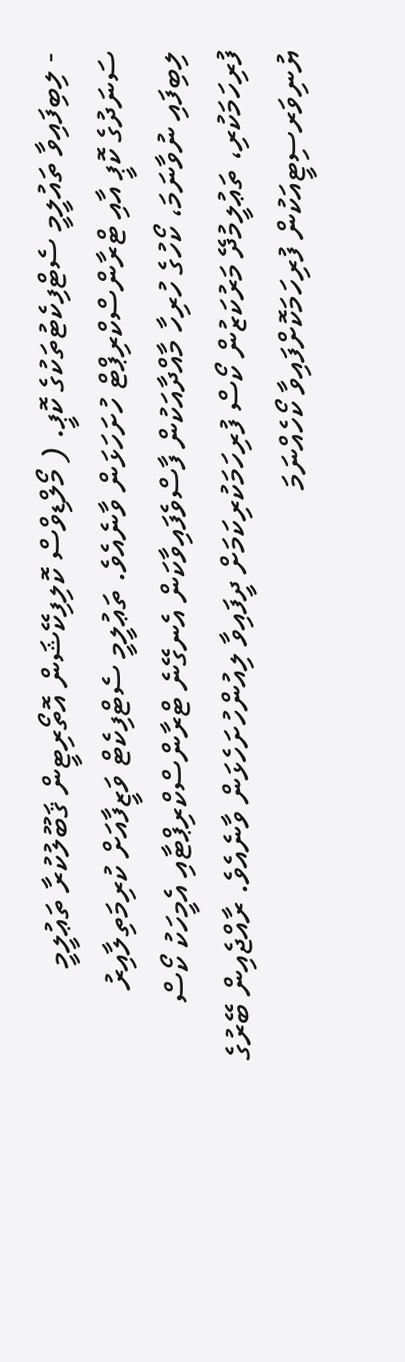- ލިބިފައިވާ ތައުލީމީ ސެޓްފިކެޓުތަކުގެ ކޮޕީ. ( މޯލްޑިވްސް ކޮލިފިކޭޝަން އޮތޯރިޓީން ޤަބޫލުކުރާ ތަޢުލީމީ ސަނަދުގެ ކޮޕީ އާއި ޓްރާންސްކްރިޕްޓް ހުށަހަޅަން ވާނެއެވެ. ތަޢުލީމީ ސެޓްފިކެޓް ވަޒީފާއަށް ކުރިމަތިލާއިރު ލިބިފައި ނުވާނަމަ، ކޯހުގެ ހުރިހާ މާއްދާއަކުން ފާސްވެފައިވާކަން އެނގޭނެ ޓްރާންސްކްރިޕްޓާއި އެމީހަކު ކޯސް ފުރިހަމަކުރި، ތަޢުލީމުދޭ މަރުކަޒުން ކޯސް ފުރިހަމަކުރިކަމަށް ދީފައިވާ ލިއުންހުށަހެޅަން ވާނެއެވެ. ރާއްޖެއިން ބޭރުގެ ޔުނިވަރސިޓީއަކުން ފުރިހަމަކޮށްފައިވާ ކޯހެއްނަމަ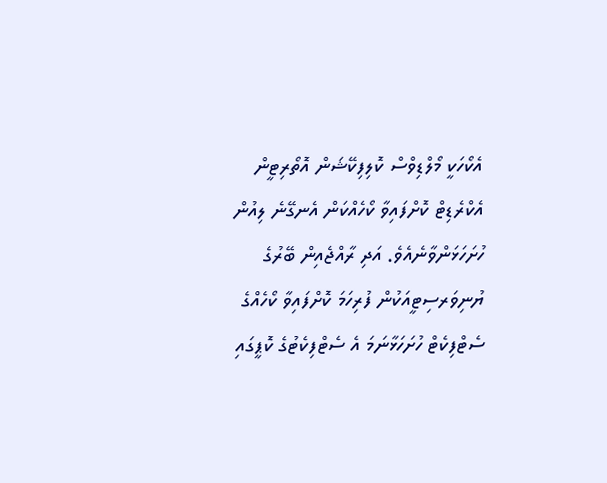އެކޯހަކީ މޯލްޑިވްސް ކޮލިފިކޭޝަން އޮތޯރިޓީން އެކްރެޑިޓް ކޮށްފައިވާ ކޯހެއްކަން އެނގޭނެ ލިއުން ހުށަހަޅަންވާނެއެވެ. އަދި ރާއްޖެއިން ބޭރުގެ ޔުނިވަރސިޓީއަކުން ފުރިހަމަ ކޮށްފައިވާ ކޯހެއްގެ ސެޓްފިކެޓް ހުށަހަޅާނަމަ އެ ސެޓްފިކެޓުގެ ކޮޕީގައި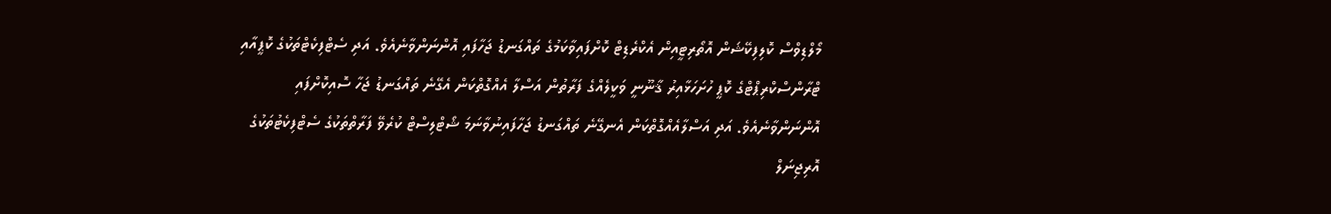މޯލްޑިވްސް ކޮލިފިކޭޝަން އޮތޯރިޓީއިން އެކްރެޑިޓް ކޮށްފައިވާކަމުގެ ތައްގަނޑު ޖަހާފައި އޮންނަންވާނެއެވެ. އަދި ސެޓްފިކެޓްތަކުގެ ކޮޕީއާއި ޓްރާންސްކްރިޕްޓްގެ ކޮޕީ ހުށަހަޅާއިރު ޤާނޫނީ ވަކީލެއްގެ ފަރާތުން އަސްލާ އެއްގޮތްކަން އެގޭނެ ތައްގަނޑު ޖަހާ ސޮއިކޮށްފައި އޮންނަންވާނެއެވެ. އަދި އަސްލާއެއްގޮތްކަން އެނގޭނެ ތައްގަނޑު ޖަހާފައިނުވާނަމަ ޝޯޓްލިސްޓް ކުރެވޭ ފަރާތްތަކުގެ ސެޓްފިކެޓުތަކުގެ އޮރިޖިނަލް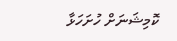ކޮމިޝަނަށް ހުށަހަޅާ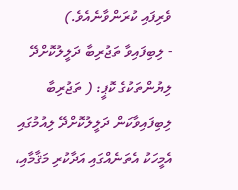ވެރިފައި ކުރަންވާނެއެވެ.)
- ލިބިފައިވާ ތަޖުރިބާ ދަލީލުކޮށްދޭ ލިޔުންތަކުގެ ކޮޕީ: ( ތަޖުރިބާ ލިބިފައިވާކަން ދަލީލުކޮށްދޭ ލިއުމުގައި އެމީހަކު އެތަނެއްގައި އަދާކުރި މަޤާމާއި،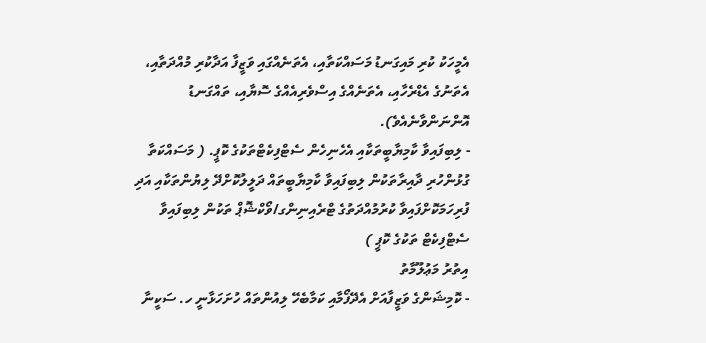އެމީހަކު ކުރި މައިގަނޑު މަސައްކަތާއި، އެތަނެއްގައި ވަޒީފާ އަދާކުރި މުއްދަތާއި، އެތަނުގެ އެޑްރެހާއި، އެތަނެއްގެ އިސްވެރިއެއްގެ ސޮޔާއި، ތައްގަނޑު އޮންނަންވާނެއެވެ).
- ލިބިފައިވާ ކާމިޔާބީތަކާއި އެހެނިހެން ސެޓްފިކެޓްތަކުގެ ކޮޕީ. ( މަސައްކަތާ ގުޅުންހުރި ދާއިރާތަކުން ލިބިފައިވާ ކާމިޔާބީތައް ދަލީލުކޮށްދޭ ލިޔުންތަކާއި އަދި ފުރިހަމަކޮށްފައިވާ ކުރުމުއްދަތުގެ ޓްރެއިނިންގ/ވޯކްޝޮޕް ތަކުން ލިބިފައިވާ ސެޓްފިކެޓް ތަކުގެ ކޮޕީ )
އިތުރު މަޢުލޫމާތު
- ކޮމިޝަންގެ ވަޒީފާއަށް އެދޭފޯމާއި ކަމާބެހޭ ލިއުންތައް ހުށަހަޅާނީ ހ. ސަކީނާ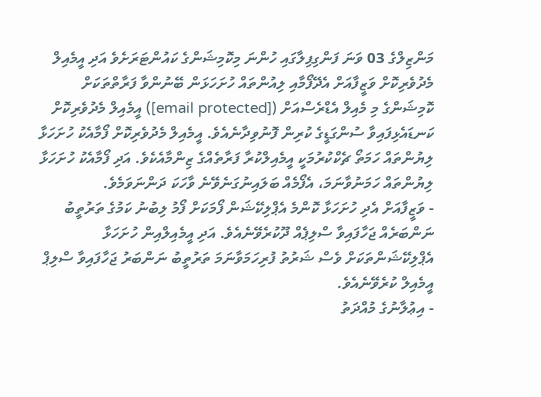މަންޒިލްގެ 03 ވަނަ ފަންގިފިލާގައި ހުންނަ މިކޮމިޝަންގެ ކައުންޓަރަށެވެ އަދި އީމެއިލް މެދުވެރިކޮށް ވަޒީފާއަށް އެދޭފޯމާއި ލިއުންތައް ހުށަހަޅަން ބޭނުންވާ ފަރާތްތަކަށް ކޮމިޝަންގެ މި މެއިލް އެޑްރެސްއަށް ([email protected]) އީމެއިލް މެދުވެރިކޮށް ކަނޑައެޅިފައިވާ ސުންގަޑީގެ ކުރިން ފޮނުވިދާނެއެވެ. އީމެއިލް މެދުވެރިކޮށް ފޯމާއެކު ހުށަހަޅާ ލިޔުންތައް ހަމަތޯ ޗެކްކުރުމަކީ އީމެއިލްކުރާ ފަރާތެއްގެ ޒިންމާއެކެވެ. އަދި ފޯމާއެކު ހުށަހަޅާ ލިޔުންތައް ހަމަނުވާނަމަ، އެފޯމެއް ބަލައިނުގަނެވޭނެ ވާހަކަ ދަންނަވަމެވެ.
- ވަޒީފާއަށް އެދި ހުށަހަޅާ ކޮންމެ އެޕްލިކޭޝަން ފޯމަކަށް ފޯމު ލިބުނު ކަމުގެ ތަރުތީބު ނަންބަރެއް ޖަހާފައިވާ ސްލިޕެއް ދޫކުރެވޭނެއެވެ. އަދި އީމެއިލްއިން ހުށަހަޅާ އެޕްލިކޭޝަންތަކަށް ވެސް ޝަރުތު ފުރިހަމަވާނަމަ ތަރުތީބު ނަންބަރު ޖަހާފައިވާ ސްލިޕް އީމެއިލް ކުރެވޭނެއެވެ.
- އިޢުލާނުގެ މުއްދަތު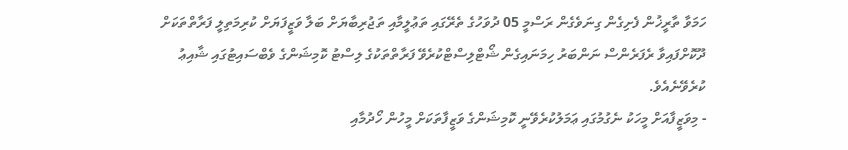ހަމަވާ ތާރީޚުން ފެށިގެން ގިނަވެގެން ރަސްމީ 05 ދުވަހުގެ ތެރޭގައި ތަޢުލީމާއި ތަޖުރިބާޔަށް ބަލާ ވަޒީފަޔަށް ކުރިމަތިލީ ފަރާތްތަކަށް ދޫކޮށްފައިވާ ރެފަރެންސް ނަންބަރު ހިމަނައިގެން ޝޯޓްލިސްޓްކުރެވޭ ފަރާތްތަކުގެ ލިސްޓު ކޮމިޝަންގެ ވެބްސައިޓުގައި ޝާއިޢު ކުރެވޭނެއެވެ.
- މިވަޒީފާއަށް މީހަކު ނެގުމުގައި ޢަމަލުކުރެވޭނީ ކޮމިޝަންގެ ވަޒީފާތަކަށް މީހުން ހޯދުމާއި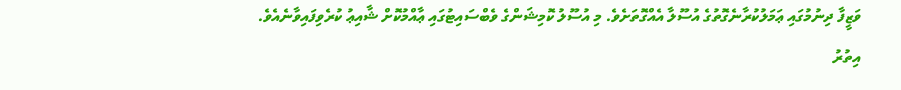ވަޒީފާ ދިނުމުގައި ޢަމަލުކުރާނެގޮތުގެ އުސޫލާ އެއްގޮތަށެވެ. މި އުސޫލު ކޮމިޝަންގެ ވެބްސައިޓުގައި ޢާއްމުކޮށް ޝާއިޢު ކުރެވިފައިވާނެއެވެ.
އިތުރު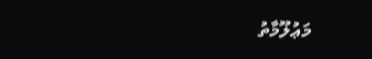މަޢުލޫމާތު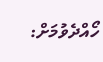ހޯއްދެވުމަށް: